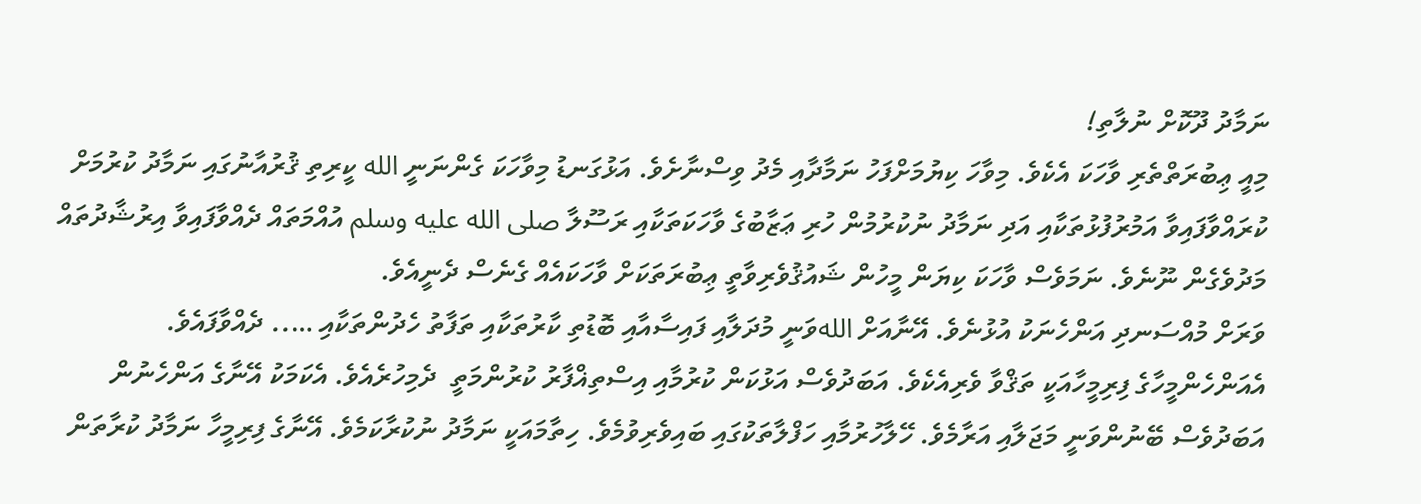ނަމާދު ދޫކޮށް ނުލާތި!
މިއީ ޢިބުރަތްތެރި ވާހަކަ އެކެވެ. މިވާހަ ކިޔުމަށްފަހު ނަމާދާއި މެދު ވިސްނާށެވެ. އަޅުގަނޑު މިވާހަކަ ގެންނަނީ الله ކީރިތި ޤުރުއާނުގައި ނަމާދު ކުރުމަށް ކުރައްވާފައިވާ އަމުރުފުޅުތަކާއި އަދި ނަމާދު ނުކުރުމުން ހުރި ޢަޒާބުގެ ވާހަކަތަކާއި ރަސޫލާ صلى الله عليه وسلم އުއްމަތައް ދެއްވާފައިވާ އިރުޝާދުތައް މަދުވެގެން ނޫނެވެ. ނަމަވެސް ވާހަކަ ކިޔަން މީހުން ޝައުޤުވެރިވާތީ ޢިބުރަތަކަށް ވާހަކައެއް ގެނެސް ދެނީއެވެ.
ވަރަށް މުއްސަނދި އަންހެނަކު އުޅުނެވެ. އޭނާއަށް اللهވަނީ މުދަލާއި ފައިސާއާއި ބޮޑުތި ކާރުތަކާއި ތަފާތު ހެދުންތަކާއި ….. ދެއްވާފައެވެ. އެއަންހެންމީހާގެ ފިރިމީހާއަކީ ތަޤްވާ ވެރިއެކެވެ. އަބަދުވެސް އަޅުކަން ކުރުމާއި އިސްތިޣްފާރު ކުރުންމަތީ  ދެމިހުރެއެވެ. އެކަމަކު އޭނާގެ އަންހެނުން އަބަދުވެސް ބޭނުންވަނީ މަޖަލާއި އަރާމެވެ. ހޭލާހުރުމާއި ހަފްލާތަކުގައި ބައިވެރިވުމެވެ. ހިތާމައަކީ ނަމާދު ނުކުރާކަމެވެ. އޭނާގެ ފިރިމީހާ ނަމާދު ކުރާތަން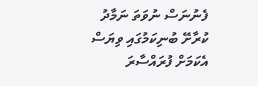ފެނުނަސް ނުވަތަ ނަމާދު ކުރާށޭ ބުނިކަމުގައި ވިޔަސް އެކަމަށް ފުރައްސާރަ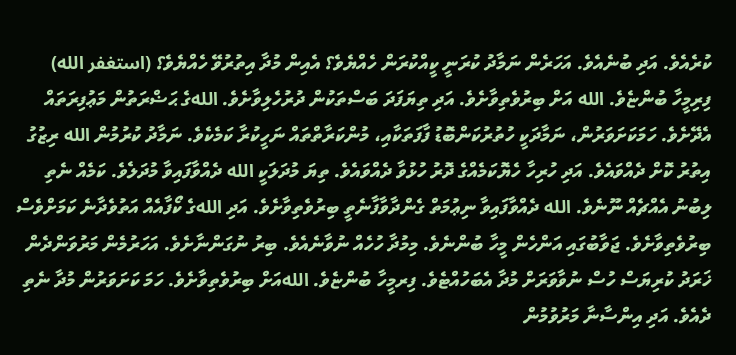ކުރެއެވެ. އަދި ބުނެއެވެ. އަހަރެން ނަމާދު ކުރަނީ ކީއްކުރަން ހެއްޔެވެ؟ އެއިން މުދާ އިތުރުވޭ ހެއްޔެވެ؟ (استغفر الله) ފިރިމީހާ ބުންޏެވެ. الله އަށް ބިރުވެތިވާށެވެ. އަދި ތިޔަފަދަ ބަސްތަކުން ދުރުހެލިވާށެވެ. اللهގެ ޙަޟްރަތުން މަޢުފިރަތައް އެދޭށެވެ. ހަމަކަށަވަރުން، ނަމާދަކީ ހުތުރުކަންބޮޑު ފާފަތަކާއި، މުންކަރާތްތައް ނަހީކުރާ ކަމެކެވެ. ނަމާދު ކުރުމުން الله ރިޒުގު އިތުރު ކޮށް ދެއްވައެވެ. އަދި ހުރިހާ ހެޔޮކަމެއްގެ ދޮރު ހުޅުވާ ދެއްވައެވެ. ތިޔަ މުދަލަކީ الله ދެއްވާފައިވާ މުދަލެވެ. ކަމެއް ނެތި ލިބުނު އެއްޗެއް ނޫނެވެ. الله ދެއްވާފައިވާ ނިޢުމަތް ގެންދާވާފާނެތީ ބިރުވެތިވާށެވެ. އަދި اللهގެ ކޯފާއެއް އަތުވެދާނެ ކަމަށްވެސް ބިރުވެތިވާށެވެ. ޖަވާބުގައި އަންހެން މީހާ ބުންނެވެ. މިމުދާ ހުހެއް ނުވާނެއެވެ. ބިރު ނުގަންނާށެވެ. އަހަރުމެން މަރުވަންދެން ޚަރަދު ކުރިޔަސް ހުސް ނުވާވަރަށް މުދާ އެބަހުއްޓެވެ. ފިރމީހާ ބުންޏެވެ. اللهއަށް ބިރުވެތިވާށެވެ. ހަމަ ކަށަވަރުން މުދާ ނެތި ދެއެވެ. އަދި އިންސާނާ މަރުވުމުން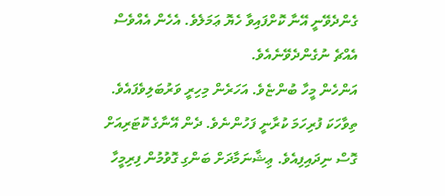ގެންދެވޭނީ އޭނާ ކޮށްފައިވާ ހެޔޮ ޢަމަލެވެ. އެހެން އެއްވެސް އެއްޗެ ނުގެންދެވޭނެއެވެ.
އަންހެން މީހާ ބުންޏެވެ. އަހަރެން މިހިރީ ވަރުބަލިވެފައެވެ. ތިވާހަކަ ފުރިހަމަ ކުރާނީ ފަހުންނެވެ. ދެން އޭނާގެ ކޮޓަރިއަށް ގޮސް ނިދައިފިއެވެ. ޢިޝާނަމާދަށް ބަންގި ގޮވުމުން ފިރިމީހާ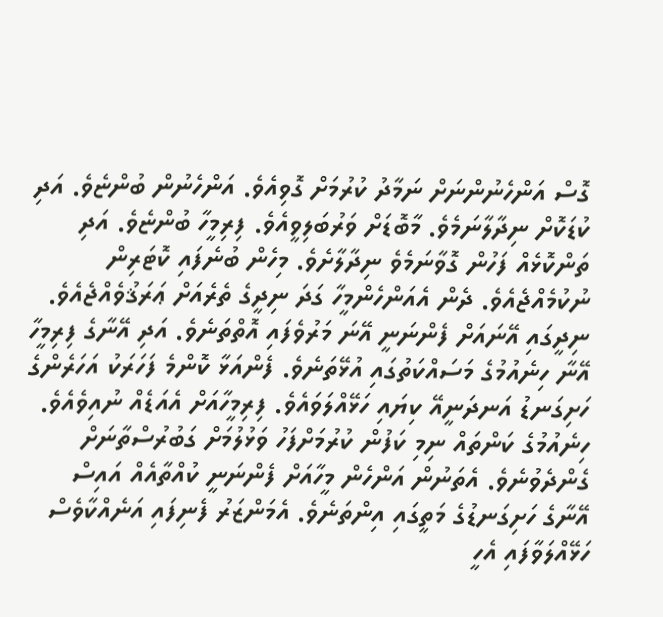ގޮސް އަންހެނުންނަށް ނަމާދު ކުރުމަށް ގޮވިއެވެ. އަންހެނުން ބުންޏެވެ. އަދި ކުޑަކޮށް ނިދާލާނަމެވެ. މާބޮޑަށް ވަރުބަލިވީއެވެ. ފިރިމީހާ ބުންޏެވެ. އަދި ތަންކޮޅެއް ފަހުން ގޮވާނަމެވެ ނިދާލާށެވެ. މިހެން ބުނެފައި ކޮޓަރިން ނުކުމެއްޖެއެވެ. ދެން އެއަންހެންމީހާ ގަދަ ނިދީގެ ތެރެއަށް ޢަރަޤުވެއްޖެއެވެ. ނިދީގައި އޭނައަށް ފެންނަނީ އޭނަ މަރުވެފައި އޮތްތަނެވެ. އަދި އޭނާގެ ފިރިމީހާ އޭނާ ހިނެއުމުގެ މަސައްކަތުގައި އުޅޭތަނެވެ. ފެންއަޅާ ކޮންމެ ފަހަރަކު އަހަރެންގެ ހަށިގަނޑު އަނދަނީއޭ ކިޔައި ހަޅޭއްލަވައެވެ. ފިރިމީހާއަށް އެއަޑެއް ނުއިވެއެވެ. ހިނެއުމުގެ ކަންތައް ނިމި ކަފުން ކުރުމަށްފަހު ވަޅުލުމަށް ގަބުރުސްތާނަށް ގެންދެވުނެވެ. އެތަނުން އަންހެން މީހާއަށް ފެންނަނީ ކުއްތާއެއް އައިސް އޭނާގެ ހަށިގަނޑުގެ މަތީގައި އިންތަނެވެ. އެމަންޒަރު ފެނިފައި އަނެއްކާވެސް ހަޅޭއްލަވާފައި އެހީ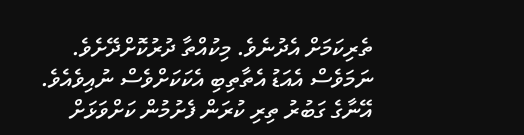ތެރިކަމަށް އެދުނެވެ. މިކުއްތާ ދުރުކޮށްދޭށެވެ. ނަމަވެސް އެއަޑު އެތާތިބި އެކަކަށްވެސް ނުއިވެއެވެ. އޭނާގެ ގަބުރު ތިރި ކުރަން ފެށުމުން ކަށްވަޅަށް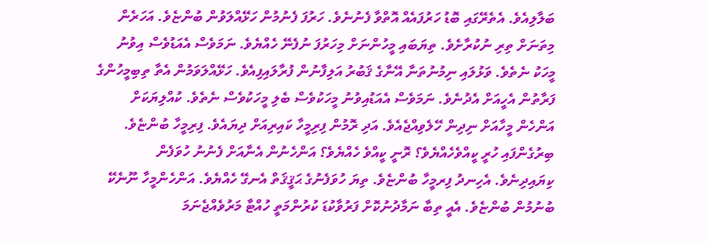ބަލާލިއެވެ. އެތެރޭގައި ބޮޑު ހަރުފައެއް އޮތްވާ ފެނުނެވެ. ހަރުފަ ފެނުމުން ހަޅޭއްލަވުން ބުންޏެވެ. އަހަރެން މިތަނަށް ތިރި ނުކުރާށެވެ. ތިޔަބައި މީހުންނަށް މިހަރުފަ ނުފެނޭ ހެއްޔެވެ. ނަމަވެސް އެއަޑުވެސް އިވުނު މީހަކު ނެތެވެ. ވަޅުލައި ނިމުނުތަނާ އޭނާގެ ޤަބުރު އަލިފާނުން ފުރާލައިފިއެވެ. ހަޅޭއްލަވަމުން އެތާ ތިބިމީހުންގެ ފަރާތުން އެހީއަށް އެދުނެވެ. ނަމަވެސް އެއަޑުއިވުނު މީހަކުވެސް ބެލި މީހަކުވެސް ނެތެވެ. ކުއްލިޔަކަށް އަންހެން މީހާއަށް ނިދިން ހޭލެވިއްޖެއެވެ. އަދި ރޮމުން ފިރިމީހާ ކައިރިއަށް ދިޔައެވެ. ފިރިމީހާ ބުންޏެވެ. ބިރުގެންފައި ހުރީ ކީއްވެހެއްޔެވެ؟ ރޮނީ ކީއްވެ ހެއްޔެވެ؟ އަންހެނުން އެނާއަށް ފެނުނު ހުވަފެން ކިޔައިދިނެވެ. އެހިނދު ފިރމީހާ ބުންޏެވެ. ތިޔަ ހުވަފެނުގެ ޙަޤީޤަތް އެނގޭ ހެއްޔެވެ. އަންހެންމީހާ ނޫނެކޭ ބުނުމުން ބުންޏެވެ. އެއީ ތިބާ ނަމާދުނުކޮށް ފަރުވާކުޑަ ކުރުންމަތީ ހުއްޓާ މަރުވެއްޖެނަމަ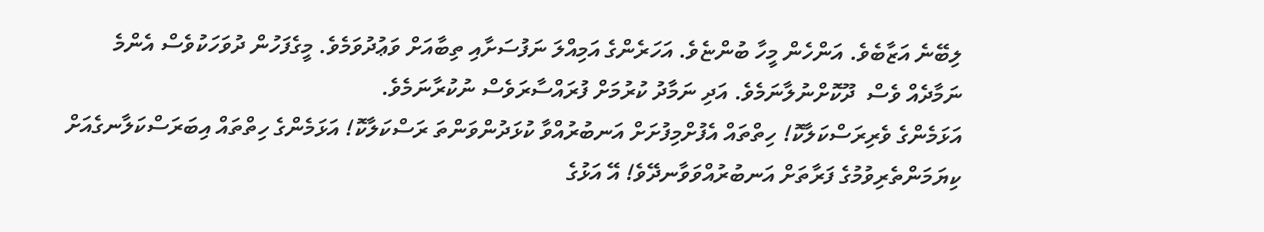ލިބޭނެ އަޒާބެވެ. އަންހެން މީހާ ބުންޏެވެ. އަހަރެންގެ އަމިއްލަ ނަފުސަށާއި ތިބާއަށް ވަޢުދުވަމެވެ. މީގެފަހުން ދުވަހަކުވެސް އެންމެ ނަމާދެއް ވެސް  ދޫކޮށްނުލާނަމެވެ. އަދި ނަމާދު ކުރުމަށް ފުރައްސާރަވެސް ނުކުރާނަމެވެ.
އަޅަމެންގެ ވެރިރަސްކަލާކޮ! ހިތްތައް އެފުށްމިފުށަށް އަނބުރުއްވާ ކުޅަދުންވަންތަ ރަސްކަލާކޮ! އަޅަމެންގެ ހިތްތައް އިބަރަސްކަލާނގެއަށް ކިޔަމަންތެރިވުމުގެ ފަރާތަށް އަނބުރުއްވަވާނދޭވެ! އޭ އަޅުގެ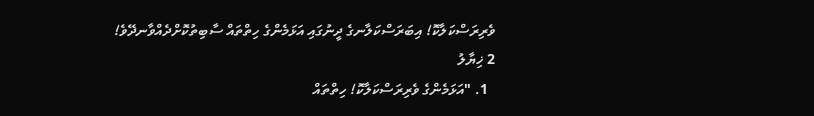ވެރިރަސްކަލާކޮ! އިބަރަސްކަލާނގެ ދީނުގައި އަޅަމެންގެ ހިތްތައް ސާބިތުކޮށްދެއްވާނދޭވެ!
2 ޚިޔާލު
  1. "އަޅަމެންގެ ވެރިރަސްކަލާކޮ! ހިތްތައް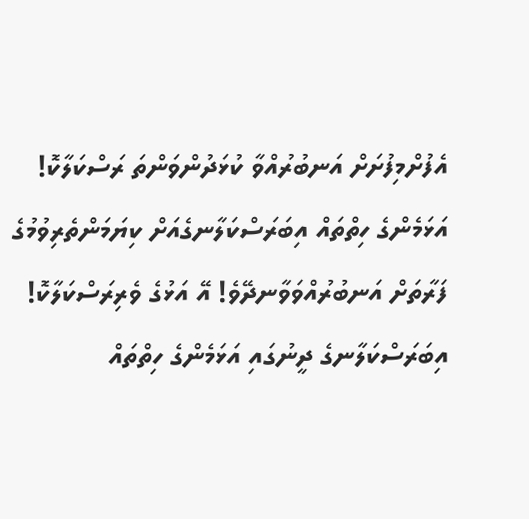އެފުށްމިފުށަށް އަނބުރުއްވާ ކުޅަދުންވަންތަ ރަސްކަލާކޮ! އަޅަމެންގެ ހިތްތައް އިބަރަސްކަލާނގެއަށް ކިޔަމަންތެރިވުމުގެ ފަރާތަށް އަނބުރުއްވަވާނދޭވެ! އޭ އަޅުގެ ވެރިރަސްކަލާކޮ! އިބަރަސްކަލާނގެ ދީނުގައި އަޅަމެންގެ ހިތްތައް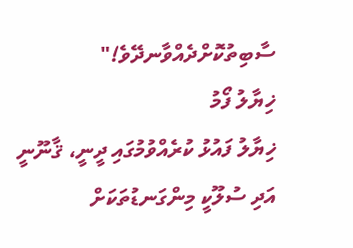ސާބިތުކޮށްދެއްވާނދޭވެ!"
ޚިޔާލު ފޯމު
ޚިޔާލު ފައުޅު ކުރެއްވުމުގައި ދީނީ، ޤާނޫނީ އަދި ސުލޫކީ މިންގަނޑުތަކަށް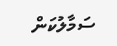ސަމާލުކަން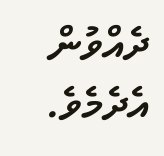ދެއްވުން އެދެމެވެ.